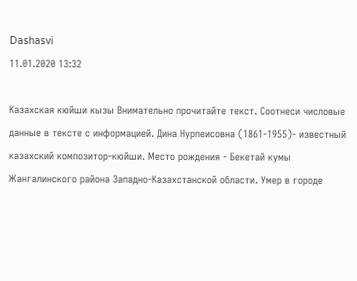Dashasvi
11.01.2020 13:32

Казахская кюйши кызы Внимательно прочитайте текст. Соотнеси числовые данные в тексте с информацией. Дина Нурпеисовна (1861-1955)- известный казахский композитор-кюйши. Место рождения - Бекетай кумы Жангалинского района Западно-Казахстанской области. Умер в городе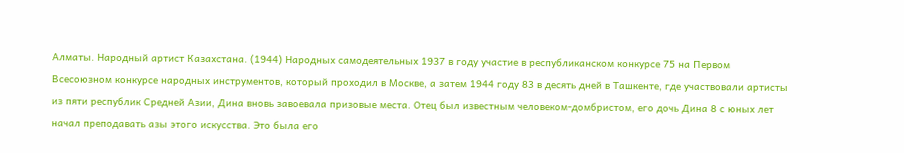Алматы. Народный артист Казахстана. (1944) Народных самодеятельных 1937 в году участие в республиканском конкурсе 75 на Первом Всесоюзном конкурсе народных инструментов, который проходил в Москве, а затем 1944 году 83 в десять дней в Ташкенте, где участвовали артисты из пяти республик Средней Азии, Дина вновь завоевала призовые места. Отец был известным человеком-домбристом, его дочь Дина 8 с юных лет начал преподавать азы этого искусства. Это была его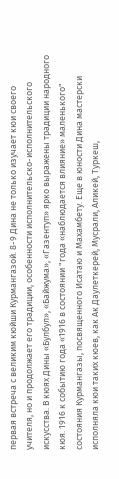первая встреча с великим кюйши Курмангазой. 8-9 Дина не только изучает кюи своего учителя, но и продолжает его традиции, особенности исполнительско-исполнительского искусства. В кюях Дины «Булбул», «Байжума», «Газентуп» ярко выражены традиции народного кюя. 1916 к событию года «1916 в состоянии "года «наблюдается влияние» маленького" состояния Курмангазы, посвященного Исатаю и Махамбету. Еще в юности Дина мастерски исполняла кюи таких кюев, как Ак Даулеткерей, Мусрали, Аликей, Туркеш,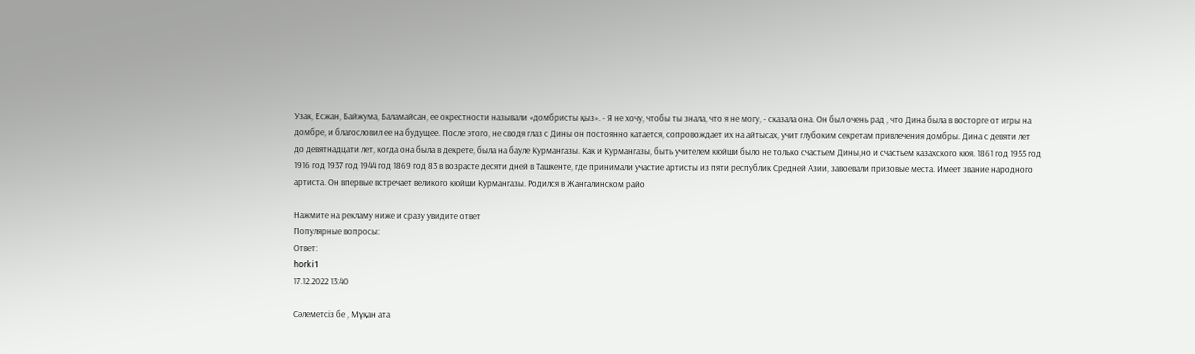Узак, Есжан, Байжума, Баламайсан, ее окрестности называли «домбристы қыз». - Я не хочу, чтобы ты знала, что я не могу, - сказала она. Он был очень рад , что Дина была в восторге от игры на домбре, и благословил ее на будущее. После этого, не сводя глаз с Дины он постоянно катается, сопровождает их на айтысах, учит глубоким секретам привлечения домбры. Дина с девяти лет до девятнадцати лет, когда она была в декрете, была на бауле Курмангазы. Как и Курмангазы, быть учителем кюйши было не только счастьем Дины,но и счастьем казахского кюя. 1861 год 1955 год 1916 год 1937 год 1944 год 1869 год 83 в возрасте десяти дней в Ташкенте, где принимали участие артисты из пяти республик Средней Азии, завоевали призовые места. Имеет звание народного артиста. Он впервые встречает великого кюйши Курмангазы. Родился в Жангалинском райо

Нажмите на рекламу ниже и сразу увидите ответ
Популярные вопросы:
Ответ:
horki1
17.12.2022 13:40

Сәлеметсіз бе , Мұқан ата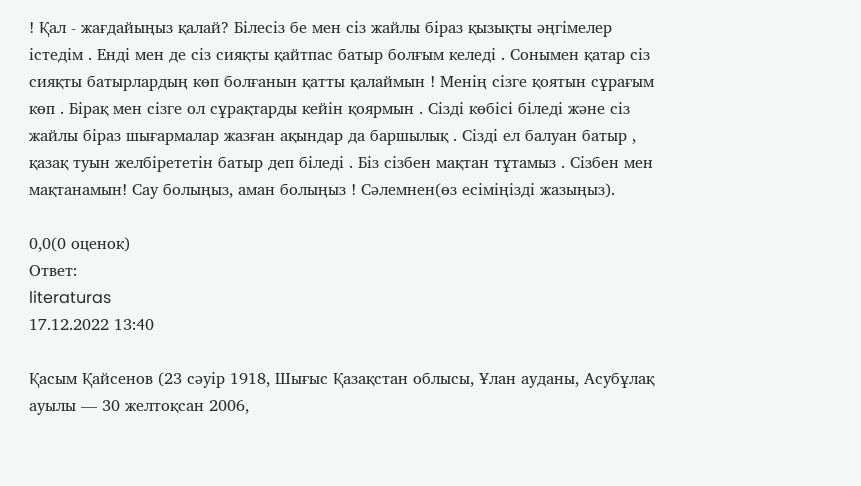! Қал - жағдайыңыз қалай? Білесіз бе мен сіз жайлы біраз қызықты әңгімелер істедім . Енді мен де сіз сияқты қайтпас батыр болғым келеді . Сонымен қатар сіз сияқты батырлардың көп болғанын қатты қалаймын ! Менің сізге қоятын сұрағым көп . Бірақ мен сізге ол сұрақтарды кейін қоярмын . Сізді көбісі біледі және сіз жайлы біраз шығармалар жазған ақындар да баршылық . Сізді ел балуан батыр , қазақ туын желбірететін батыр деп біледі . Біз сізбен мақтан тұтамыз . Сізбен мен мақтанамын! Сау болыңыз, аман болыңыз ! Сәлемнен(өз есіміңізді жазыңыз).

0,0(0 оценок)
Ответ:
literaturas
17.12.2022 13:40

Қасым Қайсенов (23 сәуір 1918, Шығыс Қазақстан облысы, Ұлан ауданы, Асубұлақ ауылы — 30 желтоқсан 2006,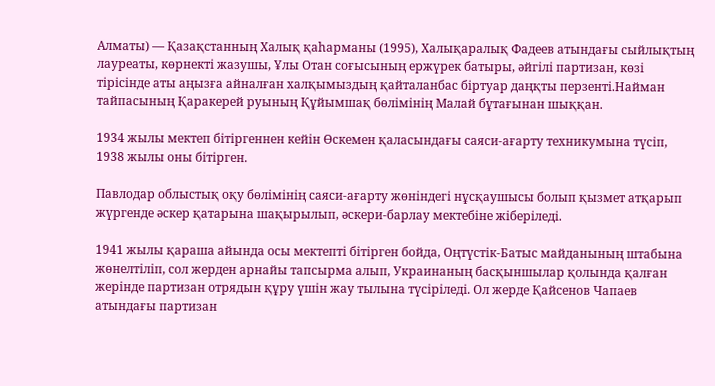Алматы) — Қазақстанның Халық қаһарманы (1995), Халықаралық Фадеев атындағы сыйлықтың лауреаты, көрнекті жазушы, Ұлы Отан соғысының ержүрек батыры, әйгілі партизан, көзі тірісінде аты аңызға айналған халқымыздың қайталанбас біртуар даңқты перзенті.Найман тайпасының Қаракерей руының Құйымшақ бөлімінің Малай бұтағынан шыққан.

1934 жылы мектеп бітіргеннен кейін Өскемен қаласындағы саяси-ағарту техникумына түсіп, 1938 жылы оны бітірген.

Павлодар облыстық оқу бөлімінің саяси-ағарту жөніндегі нұсқаушысы болып қызмет атқарып жүргенде әскер қатарына шақырылып, әскери-барлау мектебіне жіберіледі.

1941 жылы қараша айында осы мектепті бітірген бойда, Оңтүстік-Батыс майданының штабына жөнелтіліп, сол жерден арнайы тапсырма алып, Украинаның басқыншылар қолында қалған жерінде партизан отрядын құру үшін жау тылына түсіріледі. Ол жерде Қайсенов Чапаев атындағы партизан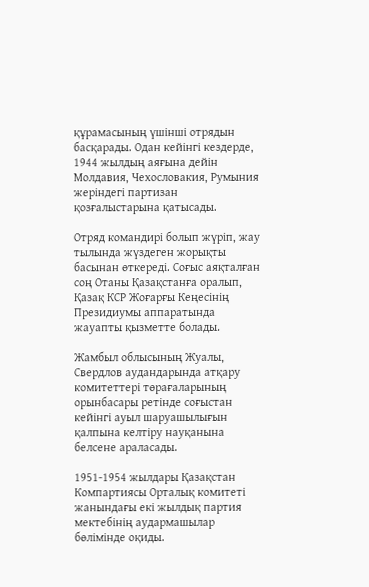құрамасының үшінші отрядын басқарады. Одан кейінгі кездерде, 1944 жылдың аяғына дейін Молдавия, Чехословакия, Румыния жеріндегі партизан қозғалыстарына қатысады.

Отряд командирі болып жүріп, жау тылында жүздеген жорықты басынан өткереді. Соғыс аяқталған соң Отаны Қазақстанға оралып, Қазақ КСР Жоғарғы Кеңесінің Президиумы аппаратында жауапты қызметте болады.

Жамбыл облысының Жуалы, Свердлов аудандарында атқару комитеттері төрағаларының орынбасары ретінде соғыстан кейінгі ауыл шаруашылығын қалпына келтіру науқанына белсене араласады.

1951-1954 жылдары Қазақстан Компартиясы Орталық комитеті жанындағы екі жылдық партия мектебінің аудармашылар бөлімінде оқиды.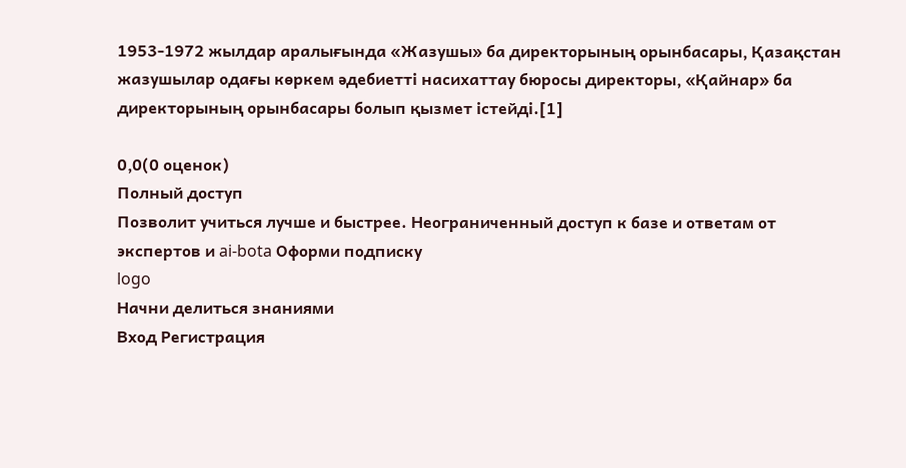1953-1972 жылдар аралығында «Жазушы» ба директорының орынбасары, Қазақстан жазушылар одағы көркем әдебиетті насихаттау бюросы директоры, «Қайнар» ба директорының орынбасары болып қызмет істейді.[1]

0,0(0 оценок)
Полный доступ
Позволит учиться лучше и быстрее. Неограниченный доступ к базе и ответам от экспертов и ai-bota Оформи подписку
logo
Начни делиться знаниями
Вход Регистрация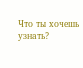Что ты хочешь узнать?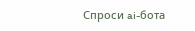Спроси ai-бота